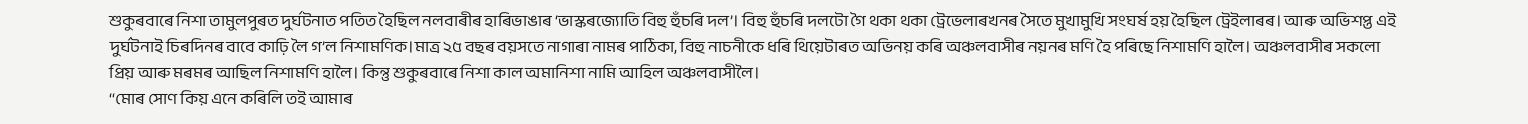শুকুৰবাৰে নিশা তামুলপুৰত দুৰ্ঘটনাত পতিত হৈছিল নলবাৰীৰ হাৰিভাঙাৰ ‘ভাস্কৰজ্যোতি বিহু হুঁচৰি দল’। বিহু হুঁচৰি দলটো গৈ থকা থকা ট্ৰেভেলাৰখনৰ সৈতে মুখামুখি সংঘৰ্ষ হয় হৈছিল ট্ৰেইলাৰৰ। আৰু অভিশপ্ত এই দুৰ্ঘটনাই চিৰদিনৰ বাবে কাঢ়ি লৈ গ’ল নিশামণিক।মাত্ৰ ২৫ বছৰ বয়সতে নাগাৰা নামৰ পাঠিকা, বিহু নাচনীকে ধৰি থিয়েটাৰত অভিনয় কৰি অঞ্চলবাসীৰ নয়নৰ মণি হৈ পৰিছে নিশামণি হালৈ। অঞ্চলবাসীৰ সকলো প্ৰিয় আৰু মৰমৰ আছিল নিশামণি হালৈ। কিন্তু শুকুৰবাৰে নিশা কাল অমানিশা নামি আহিল অঞ্চলবাসীলৈ।
‘‘মোৰ সোণ কিয় এনে কৰিলি তই আমাৰ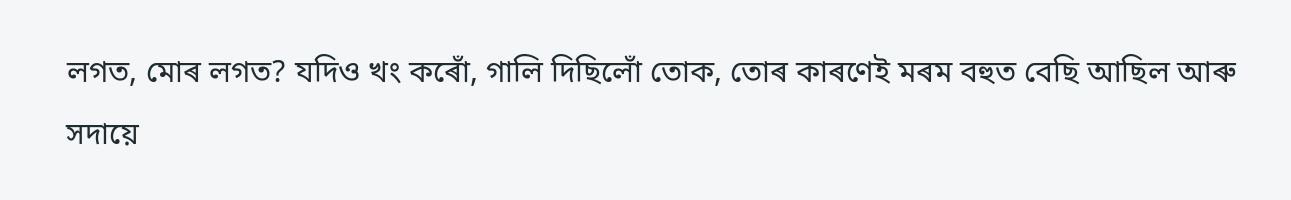লগত, মোৰ লগত? যদিও খং কৰোঁ, গালি দিছিলোঁ তোক, তোৰ কাৰণেই মৰম বহুত বেছি আছিল আৰু সদায়ে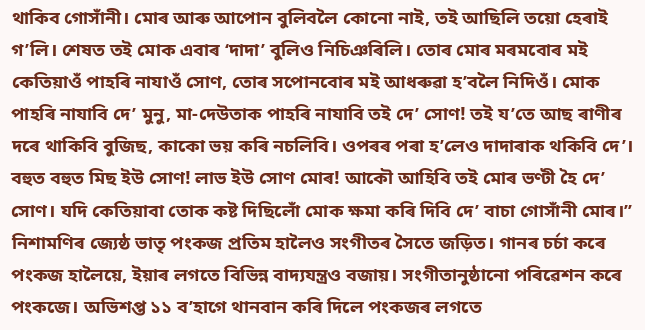থাকিব গোসাঁনী। মোৰ আৰু আপোন বুলিবলৈ কোনো নাই, তই আছিলি তয়ো হেৰাই গ’লি। শেষত তই মোক এবাৰ ‘দাদা’ বুলিও নিচিঞৰিলি। তোৰ মোৰ মৰমবোৰ মই কেতিয়াওঁ পাহৰি নাযাওঁ সোণ, তোৰ সপোনবোৰ মই আধৰুৱা হ’বলৈ নিদিওঁ। মোক পাহৰি নাযাবি দে’ মুনু, মা-দেউতাক পাহৰি নাযাবি তই দে’ সোণ! তই য’তে আছ ৰাণীৰ দৰে থাকিবি বুজিছ, কাকো ভয় কৰি নচলিবি। ওপৰৰ পৰা হ’লেও দাদাৰাক থকিবি দে’। বহুত বহুত মিছ ইউ সোণ! লাভ ইউ সোণ মোৰ! আকৌ আহিবি তই মোৰ ভণ্টী হৈ দে’ সোণ। যদি কেতিয়াবা তোক কষ্ট দিছিলোঁ মোক ক্ষমা কৰি দিবি দে’ বাচা গোসাঁনী মোৰ।’’
নিশামণিৰ জ্যেষ্ঠ ভাতৃ পংকজ প্ৰতিম হালৈও সংগীতৰ সৈতে জড়িত। গানৰ চৰ্চা কৰে পংকজ হালৈয়ে, ইয়াৰ লগতে বিভিন্ন বাদ্যযন্ত্ৰও বজায়। সংগীতানুষ্ঠানো পৰিৱেশন কৰে পংকজে। অভিশপ্ত ১১ ব’হাগে থানবান কৰি দিলে পংকজৰ লগতে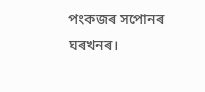পংকজৰ সপোনৰ ঘৰখনৰ।